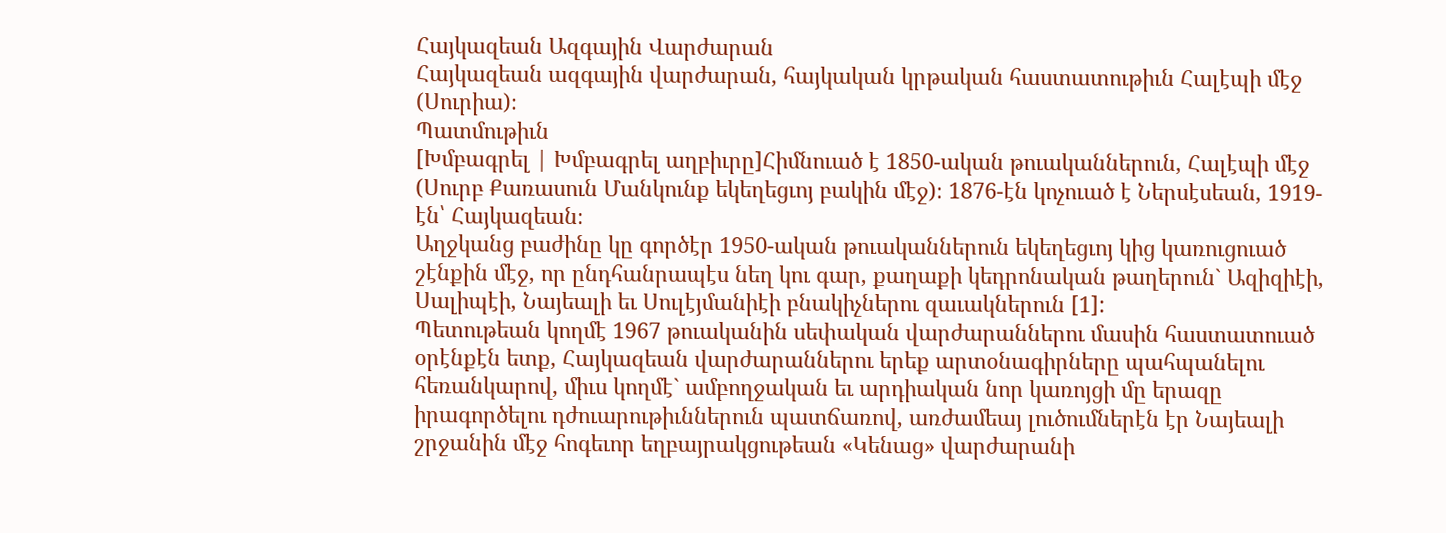Հայկազեան Ազգային Վարժարան
Հայկազեան ազգային վարժարան, հայկական կրթական հաստատութիւն Հալէպի մէջ (Սուրիա)։
Պատմութիւն
[Խմբագրել | Խմբագրել աղբիւրը]Հիմնուած է 1850-ական թուականներուն, Հալէպի մէջ (Սուրբ Քառասուն Մանկունք եկեղեցւոյ բակին մէջ)։ 1876-էն կոչուած է Ներսէսեան, 1919-էն՝ Հայկազեան։
Աղջկանց բաժինը կը գործէր 1950-ական թուականներուն եկեղեցւոյ կից կառուցուած շէնքին մէջ, որ ընդհանրապէս նեղ կու գար, քաղաքի կեդրոնական թաղերուն` Ազիզիէի, Սալիպէի, Նայեալի եւ Սուլէյմանիէի բնակիչներու զաւակներուն [1]:
Պետութեան կողմէ 1967 թուականին սեփական վարժարաններու մասին հաստատուած օրէնքէն ետք, Հայկազեան վարժարաններու երեք արտօնագիրները պահպանելու հեռանկարով, միւս կողմէ` ամբողջական եւ արդիական նոր կառոյցի մը երազը իրագործելու դժուարութիւններուն պատճառով, առժամեայ լուծումներէն էր Նայեալի շրջանին մէջ հոգեւոր եղբայրակցութեան «Կենաց» վարժարանի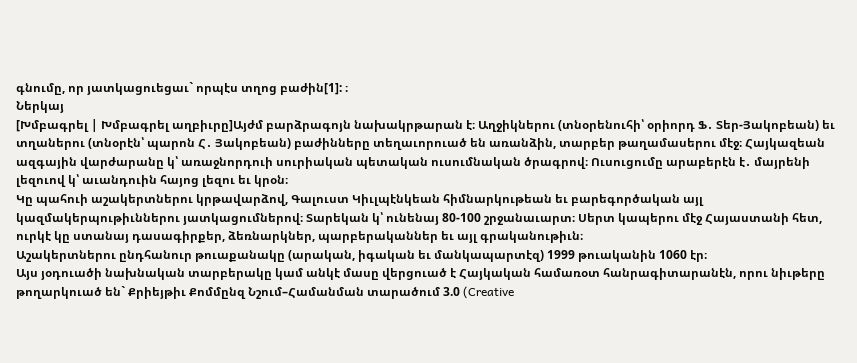գնումը, որ յատկացուեցաւ` որպէս տղոց բաժին[1]: ։
Ներկայ
[Խմբագրել | Խմբագրել աղբիւրը]Այժմ բարձրագոյն նախակրթարան է։ Աղջիկներու (տնօրենուհի՝ օրիորդ Ֆ․ Տեր-Յակոբեան) եւ տղաներու (տնօրէն՝ պարոն Հ․ Յակոբեան) բաժինները տեղաւորուած են առանձին, տարբեր թաղամասերու մէջ։ Հայկազեան ազգային վարժարանը կ՝ առաջնորդուի սուրիական պետական ուսումնական ծրագրով։ Ուսուցումը արաբերէն է․ մայրենի լեզուով կ՝ աւանդուին հայոց լեզու եւ կրօն։
Կը պահուի աշակերտներու կրթավարձով, Գալուստ Կիւլպէնկեան հիմնարկութեան եւ բարեգործական այլ կազմակերպութիւններու յատկացումներով։ Տարեկան կ՝ ունենայ 80-100 շրջանաւարտ։ Սերտ կապերու մէջ Հայաստանի հետ, ուրկէ կը ստանայ դասագիրքեր, ձեռնարկներ, պարբերականներ եւ այլ գրականութիւն։
Աշակերտներու ընդհանուր թուաքանակը (արական, իգական եւ մանկապարտէզ) 1999 թուականին 1060 էր։
Այս յօդուածի նախնական տարբերակը կամ անկէ մասը վերցուած է Հայկական համառօտ հանրագիտարանէն, որու նիւթերը թողարկուած են` Քրիեյթիւ Քոմմընզ Նշում–Համանման տարածում 3.0 (Creative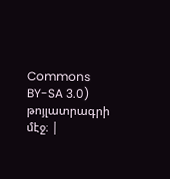Commons BY-SA 3.0) թոյլատրագրի մէջ։ |